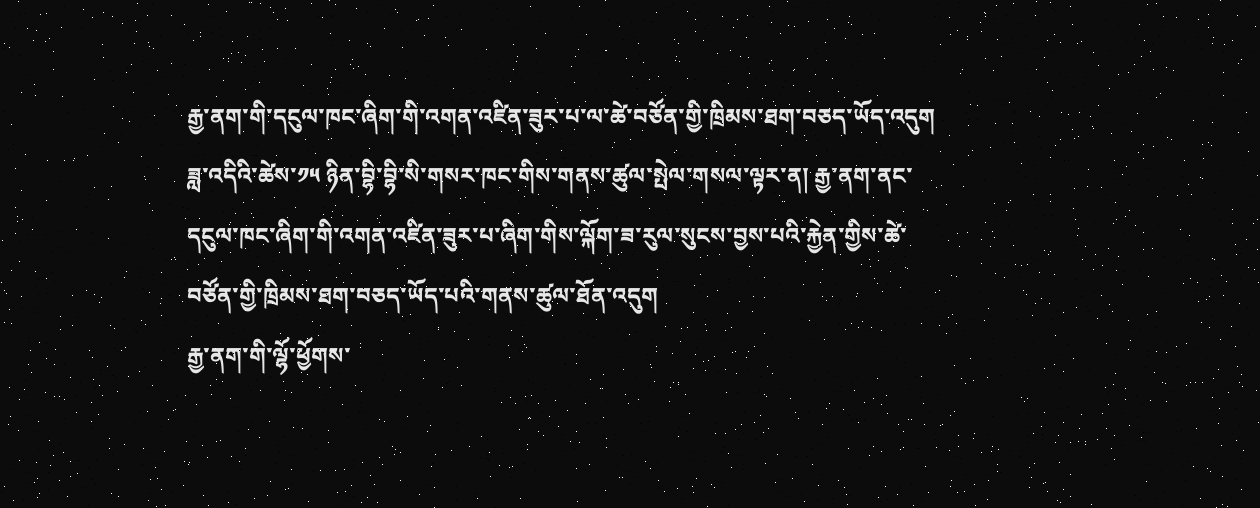རྒྱ་ནག་གི་དངུལ་ཁང་ཞིག་གི་འགན་འཛིན་ཟུར་པ་ལ་ཚེ་བཙོན་གྱི་ཁྲིམས་ཐག་བཅད་ཡོད་འདུག
ཟླ་འདིའི་ཚེས་༡༥ ཉིན་བྷི་བྷི་སི་གསར་ཁང་གིས་གནས་ཚུལ་སྤེལ་གསལ་ལྟར་ན། རྒྱ་ནག་ནང་དངུལ་ཁང་ཞིག་གི་འགན་འཛིན་ཟུར་པ་ཞིག་གིས་ལྐོག་ཟ་རུལ་སུངས་བྱས་པའི་རྐྱེན་གྱིས་ཚེ་བཙོན་གྱི་ཁྲིམས་ཐག་བཅད་ཡོད་པའི་གནས་ཚུལ་ཐོན་འདུག
རྒྱ་ནག་གི་ལྷོ་ཕྱོགས་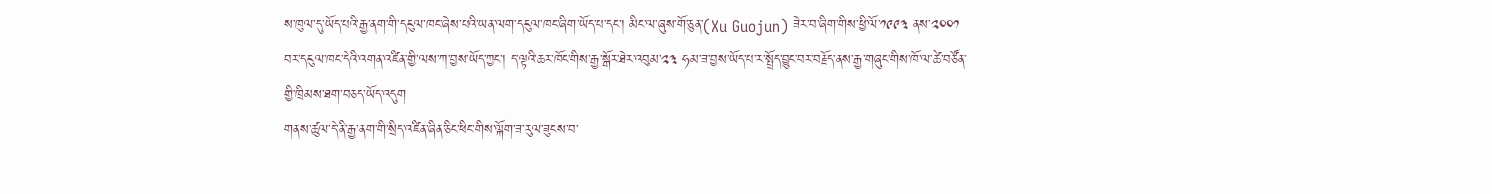ས་ཁུལ་དུ་ཡོད་པའི་རྒྱ་ནག་གི་དངུལ་ཁང་ཞེས་པའི་ཡན་ལག་དངུལ་ཁང་ཞིག་ཡོད་པ་དང་། མིང་ལ་ཞུས་གོ་ཅུན་(Xu Guojun) ཟེར་བ་ཞིག་གིས་ཕྱི་ལོ་༡༩༩༣ ནས་༢༠༠༡ བར་དངུལ་ཁང་དེའི་འགན་འཛིན་གྱི་ལས་ཀ་བྱས་ཡོད་ཀྱང་། ད་ལྟའི་ཆར་ཁོང་གིས་རྒྱ་སྒོར་ཐེར་འབུམ་༢༣ ཧམ་ཟ་བྱས་ཡོད་པ་ར་སྤྲོད་བྱུང་བར་བརྗོད་ནས་རྒྱ་གཞུང་གིས་ཁོ་ལ་ཚེ་བཙོན་གྱི་ཁྲིམས་ཐག་བཅད་ཡོད་འདུག
གནས་ཚུལ་དེ་ནི་རྒྱ་ནག་གི་སྲིད་འཛིན་ཞིན་ཅིང་ཕིང་གིས་ལྐོག་ཟ་རུལ་ཟུངས་བ་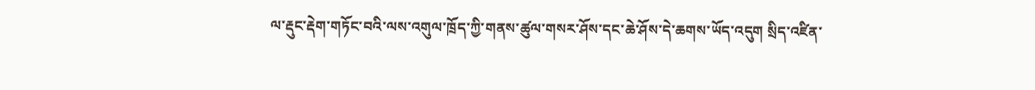ལ་རྡུང་རྡེག་གཏོང་བའི་ལས་འགུལ་ཁྲོད་ཀྱི་གནས་ཚུལ་གསར་ཤོས་དང་ཆེ་ཤོས་དེ་ཆགས་ཡོད་འདུག སྲིད་འཛིན་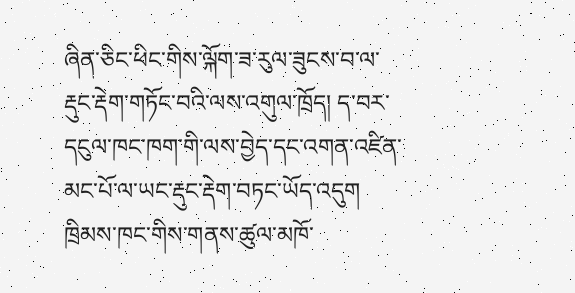ཞིན་ཅིང་ཕིང་གིས་ལྐོག་ཟ་རུལ་ཟུངས་བ་ལ་རྡུང་རྡེག་གཏོང་བའི་ལས་འགུལ་ཁྲོད། ད་བར་དངུལ་ཁང་ཁག་གི་ལས་བྱེད་དང་འགན་འཛིན་མང་པོ་ལ་ཡང་རྡུང་རྡེག་བཏང་ཡོད་འདུག
ཁྲིམས་ཁང་གིས་གནས་ཚུལ་མཁོ་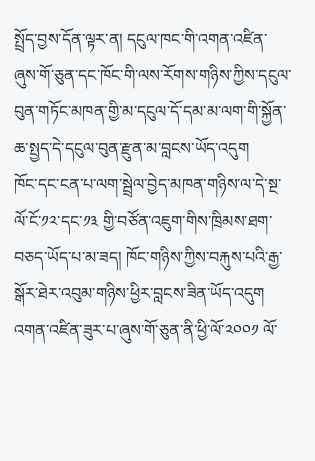སྤྲོད་བྱས་དོན་ལྟར་ན། དངུལ་ཁང་གི་འགན་འཛིན་ཞུས་གོ་ཅུན་དང་ཁོང་གི་ལས་རོགས་གཉིས་ཀྱིས་དངུལ་བུན་གཏོང་མཁན་གྱི་མ་དངུལ་དོ་དམ་མ་ལག་གི་སྐྱོན་ཆ་སྤྱད་དེ་དངུལ་བུན་རྫུན་མ་བླངས་ཡོད་འདུག
ཁོང་དང་ངན་པ་ལག་སྦྲེལ་བྱེད་མཁན་གཉིས་ལ་དེ་སྔ་ལོ་ངོ་༡༢་དང་༡༣ གྱི་བཙོན་འཇུག་གིས་ཁྲིམས་ཐག་བཅད་ཡོད་པ་མ་ཟད། ཁོང་གཉིས་ཀྱིས་བརྐུས་པའི་རྒྱ་སྒོར་ཐེར་འབུམ་གཉིས་ཕྱིར་བླངས་ཟིན་ཡོད་འདུག
འགན་འཛིན་ཟུར་པ་ཞུས་གོ་ཅུན་ནི་ཕྱི་ལོ་༢༠༠༡ ལོ་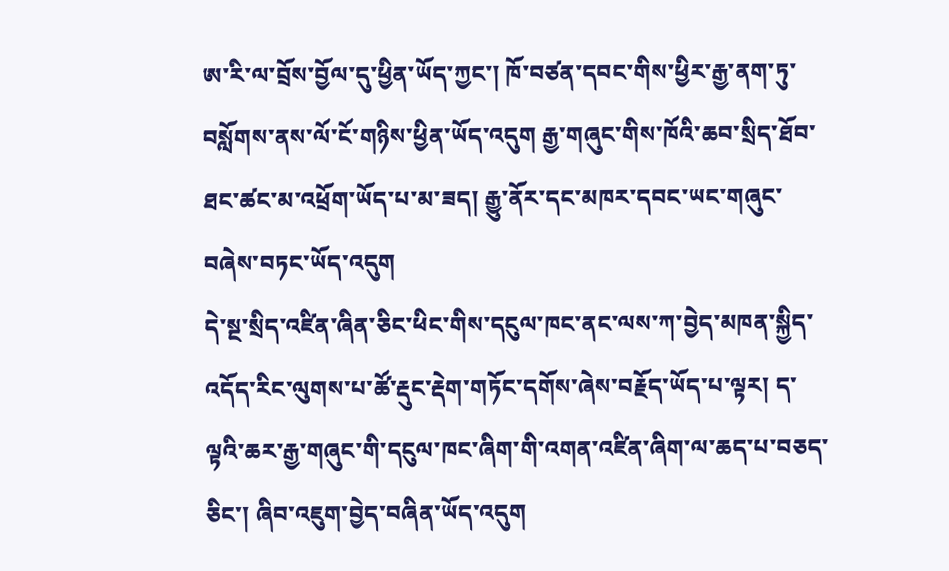ཨ་རི་ལ་བྲོས་བྱོལ་དུ་ཕྱིན་ཡོད་ཀྱང་། ཁོ་བཙན་དབང་གིས་ཕྱིར་རྒྱ་ནག་ཏུ་བསློགས་ནས་ལོ་ངོ་གཉིས་ཕྱིན་ཡོད་འདུག རྒྱ་གཞུང་གིས་ཁོའི་ཆབ་སྲིད་ཐོབ་ཐང་ཚང་མ་འཕྲོག་ཡོད་པ་མ་ཟད། རྒྱུ་ནོར་དང་མཁར་དབང་ཡང་གཞུང་བཞེས་བཏང་ཡོད་འདུག
དེ་སྔ་སྲིད་འཛིན་ཞིན་ཅིང་ཕིང་གིས་དངུལ་ཁང་ནང་ལས་ཀ་བྱེད་མཁན་སྐྱིད་འདོད་རིང་ལུགས་པ་ཚོ་རྡུང་རྡེག་གཏོང་དགོས་ཞེས་བརྗོད་ཡོད་པ་ལྟར། ད་ལྟའི་ཆར་རྒྱ་གཞུང་གི་དངུལ་ཁང་ཞིག་གི་འགན་འཛིན་ཞིག་ལ་ཆད་པ་བཅད་ཅིང་། ཞིབ་འཇུག་བྱེད་བཞིན་ཡོད་འདུག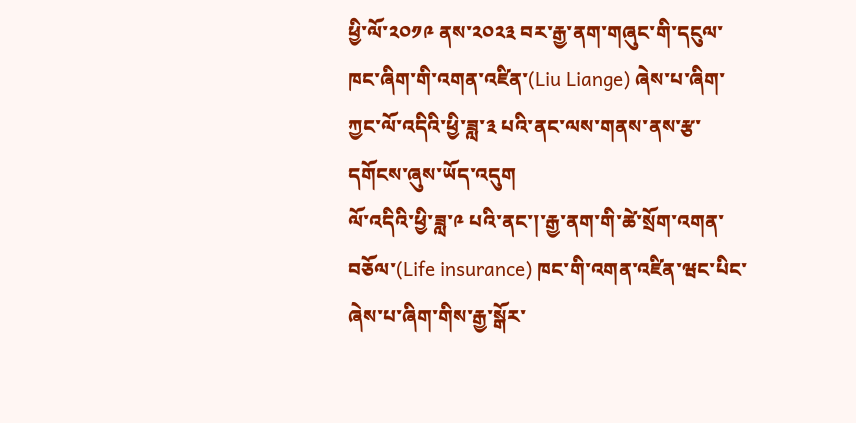ཕྱི་ལོ་༢༠༡༩ ནས་༢༠༢༣ བར་རྒྱ་ནག་གཞུང་གི་དངུལ་ཁང་ཞིག་གི་འགན་འཛིན་(Liu Liange) ཞེས་པ་ཞིག་ཀྱང་ལོ་འདིའི་ཕྱི་ཟླ་༣ པའི་ནང་ལས་གནས་ནས་རྩ་དགོངས་ཞུས་ཡོད་འདུག
ལོ་འདིའི་ཕྱི་ཟླ་༩ པའི་ནང་།་རྒྱ་ནག་གི་ཚེ་སྲོག་འགན་བཅོལ་(Life insurance) ཁང་གི་འགན་འཛིན་ཝང་པིང་ཞེས་པ་ཞིག་གིས་རྒྱ་སྒོར་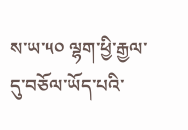ས་ཡ་༥༠ ལྷག་ཕྱི་རྒྱལ་དུ་བཅོལ་ཡོད་པའི་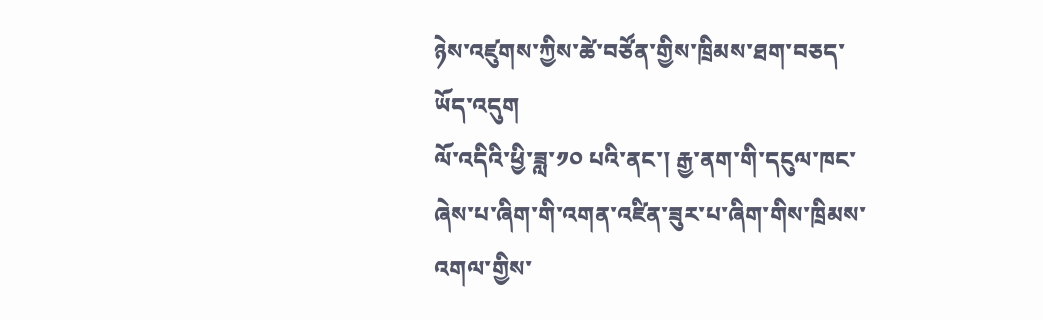ཉེས་འཛུགས་ཀྱིས་ཚེ་བཙོན་གྱིས་ཁྲིམས་ཐག་བཅད་ཡོད་འདུག
ལོ་འདིའི་ཕྱི་ཟླ་༡༠ པའི་ནང་། རྒྱ་ནག་གི་དངུལ་ཁང་ཞེས་པ་ཞིག་གི་འགན་འཛིན་ཟུར་པ་ཞིག་གིས་ཁྲིམས་འགལ་གྱིས་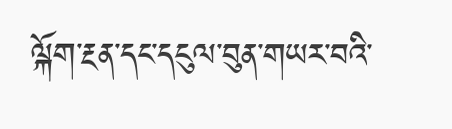ལྐོག་རྔན་དང་དངུལ་བུན་གཡར་བའི་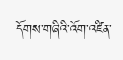དོགས་གཞིའི་འོག་འཛིན་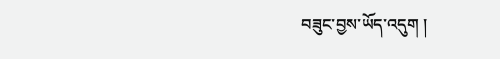བཟུང་བྱས་ཡོད་འདུག །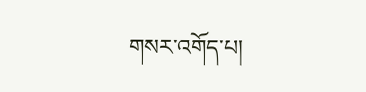གསར་འགོད་པ།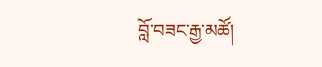བློ་བཟང་རྒྱ་མཚོ།